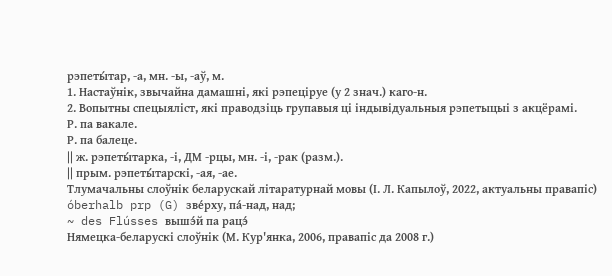рэпеты́тар, -а, мн. -ы, -аў, м.
1. Настаўнік, звычайна дамашні, які рэпеціруе (у 2 знач.) каго-н.
2. Вопытны спецыяліст, які праводзіць групавыя ці індывідуальныя рэпетыцыі з акцёрамі.
Р. па вакале.
Р. па балеце.
|| ж. рэпеты́тарка, -і, ДМ -рцы, мн. -і, -рак (разм.).
|| прым. рэпеты́тарскі, -ая, -ае.
Тлумачальны слоўнік беларускай літаратурнай мовы (І. Л. Капылоў, 2022, актуальны правапіс)
óberhalb prp (G) зве́рху, па́-над, над;
~ des Flússes вышэ́й па рацэ́
Нямецка-беларускі слоўнік (М. Кур'янка, 2006, правапіс да 2008 г.)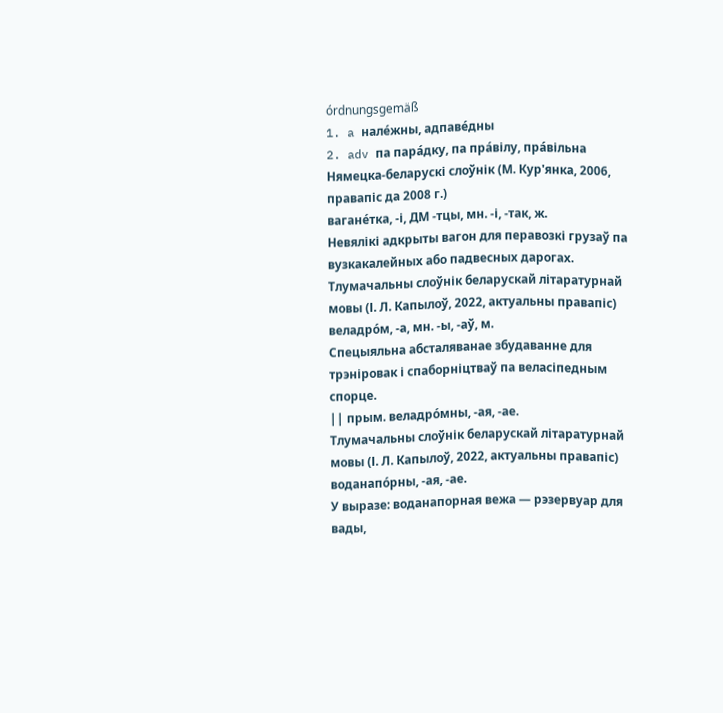órdnungsgemäß
1. a нале́жны, адпаве́дны
2. adv па пара́дку, па пра́вілу, пра́вільна
Нямецка-беларускі слоўнік (М. Кур'янка, 2006, правапіс да 2008 г.)
вагане́тка, -і, ДМ -тцы, мн. -і, -так, ж.
Невялікі адкрыты вагон для перавозкі грузаў па вузкакалейных або падвесных дарогах.
Тлумачальны слоўнік беларускай літаратурнай мовы (І. Л. Капылоў, 2022, актуальны правапіс)
веладро́м, -а, мн. -ы, -аў, м.
Спецыяльна абсталяванае збудаванне для трэніровак і спаборніцтваў па веласіпедным спорце.
|| прым. веладро́мны, -ая, -ае.
Тлумачальны слоўнік беларускай літаратурнай мовы (І. Л. Капылоў, 2022, актуальны правапіс)
воданапо́рны, -ая, -ае.
У выразе: воданапорная вежа — рэзервуар для вады,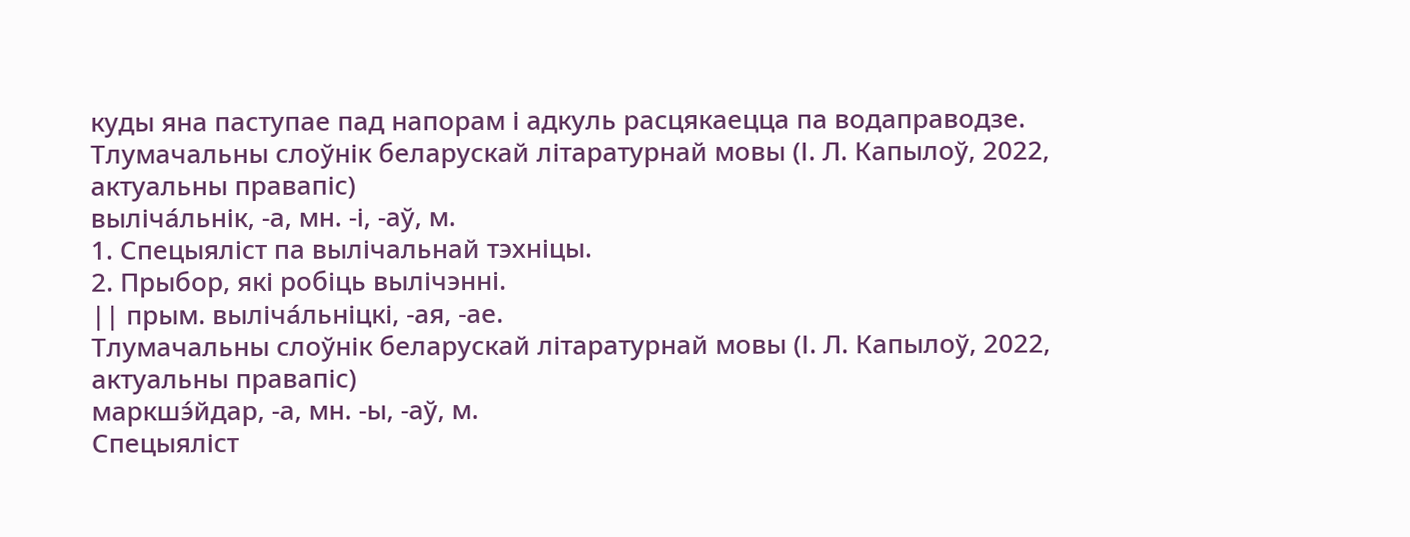куды яна паступае пад напорам і адкуль расцякаецца па водаправодзе.
Тлумачальны слоўнік беларускай літаратурнай мовы (І. Л. Капылоў, 2022, актуальны правапіс)
выліча́льнік, -а, мн. -і, -аў, м.
1. Спецыяліст па вылічальнай тэхніцы.
2. Прыбор, які робіць вылічэнні.
|| прым. выліча́льніцкі, -ая, -ае.
Тлумачальны слоўнік беларускай літаратурнай мовы (І. Л. Капылоў, 2022, актуальны правапіс)
маркшэ́йдар, -а, мн. -ы, -аў, м.
Спецыяліст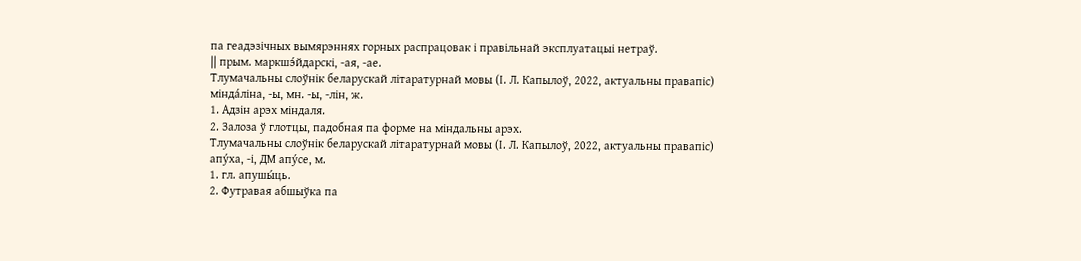па геадэзічных вымярэннях горных распрацовак і правільнай эксплуатацыі нетраў.
|| прым. маркшэ́йдарскі, -ая, -ае.
Тлумачальны слоўнік беларускай літаратурнай мовы (І. Л. Капылоў, 2022, актуальны правапіс)
мінда́ліна, -ы, мн. -ы, -лін, ж.
1. Адзін арэх міндаля.
2. Залоза ў глотцы, падобная па форме на міндальны арэх.
Тлумачальны слоўнік беларускай літаратурнай мовы (І. Л. Капылоў, 2022, актуальны правапіс)
апу́ха, -і, ДМ апу́се, м.
1. гл. апушы́ць.
2. Футравая абшыўка па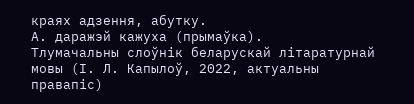краях адзення, абутку.
А. даражэй кажуха (прымаўка).
Тлумачальны слоўнік беларускай літаратурнай мовы (І. Л. Капылоў, 2022, актуальны правапіс)